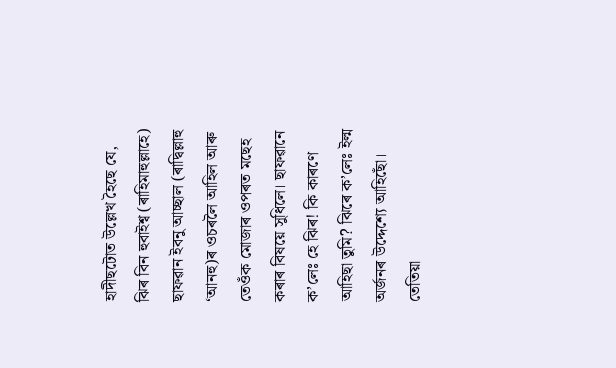হাদীছটোত উল্লেখ হৈছে যে, ঝিৰ বিন হুবাইশ্ব (ৰাহিমাহুল্লাহে) ছাফৱান ইবনু আচ্ছাল (ৰাদ্বিল্লাহু ‘আনহু)ৰ ওচৰলৈ আহিল আৰু তেওঁক মোজাৰ ওপৰত মছেহ কৰাৰ বিষয়ে সুধিলে। ছাফৱানে ক’লেঃ হে ঝিৰ! কি কাৰণে আহিছা তুমি? ঝিৰে ক’লেঃ ইল্ম অৰ্জনৰ উদ্দেশ্যে আহিছোঁ। তেতিয়া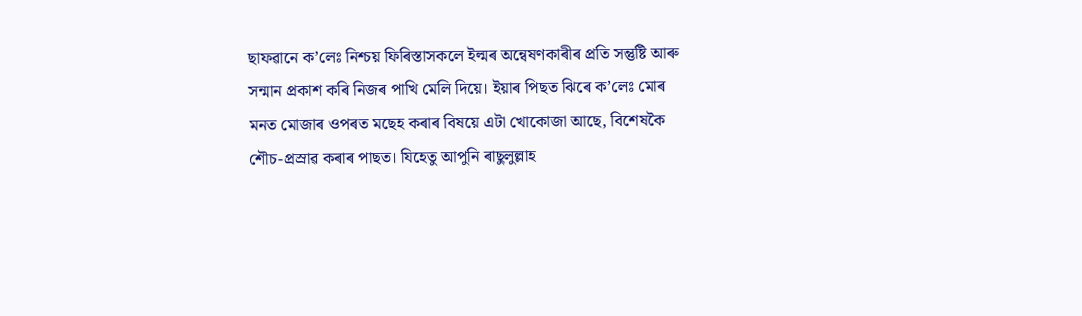ছাফৱানে ক’লেঃ নিশ্চয় ফিৰিস্তাসকলে ইল্মৰ অন্বেষণকাৰীৰ প্ৰতি সন্তুষ্টি আৰু সন্মান প্ৰকাশ কৰি নিজৰ পাখি মেলি দিয়ে। ইয়াৰ পিছত ঝিৰে ক’লেঃ মোৰ মনত মোজাৰ ওপৰত মছেহ কৰাৰ বিষয়ে এটা খোকোজা আছে, বিশেষকৈ শৌচ-প্ৰস্ৰাৱ কৰাৰ পাছত। যিহেতু আপুনি ৰাছুলুল্লাহ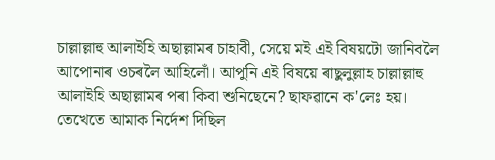চাল্লাল্লাহু আলাইহি অছাল্লামৰ চাহাবী, সেয়ে মই এই বিষয়টো জানিবলৈ আপোনাৰ ওচৰলৈ আহিলোঁ। আপুনি এই বিষয়ে ৰাছুলুল্লাহ চাল্লাল্লাহু আলাইহি অছাল্লামৰ পৰা কিবা শুনিছেনে? ছাফৱানে ক'লেঃ হয়। তেখেতে আমাক নিৰ্দেশ দিছিল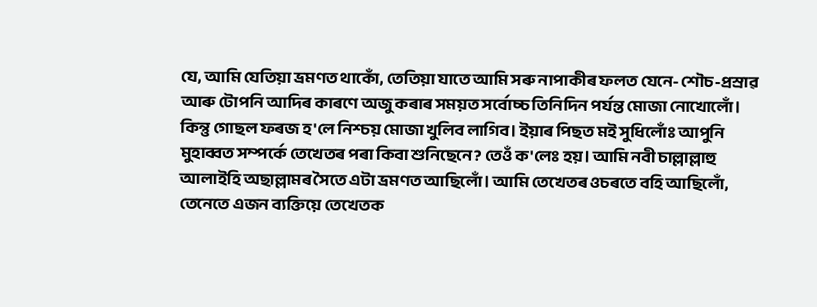যে, আমি যেতিয়া ভ্ৰমণত থাকোঁ, তেতিয়া যাতে আমি সৰু নাপাকীৰ ফলত যেনে- শৌচ-প্ৰস্ৰাৱ আৰু টোপনি আদিৰ কাৰণে অজু কৰাৰ সময়ত সৰ্বোচ্চ তিনিদিন পৰ্যন্ত মোজা নোখোলোঁ। কিন্তু গোছল ফৰজ হ'লে নিশ্চয় মোজা খুলিব লাগিব। ইয়াৰ পিছত মই সুধিলোঁঃ আপুনি মুহাব্বত সম্পৰ্কে তেখেতৰ পৰা কিবা শুনিছেনে? তেওঁ ক'লেঃ হয়। আমি নবী চাল্লাল্লাহু আলাইহি অছাল্লামৰ সৈতে এটা ভ্ৰমণত আছিলোঁ। আমি তেখেতৰ ওচৰতে বহি আছিলোঁ, তেনেতে এজন ব্যক্তিয়ে তেখেতক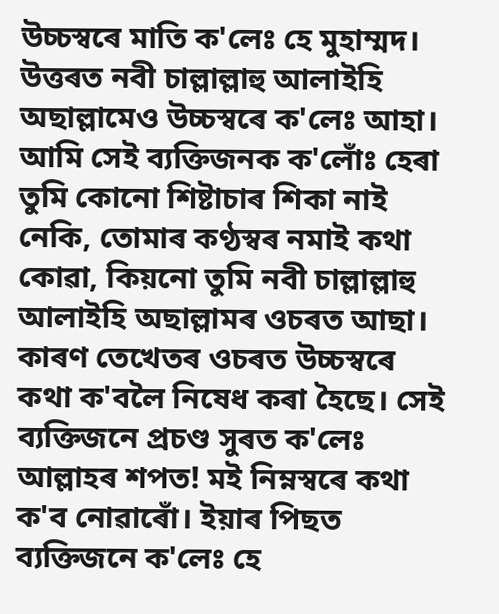উচ্চস্বৰে মাতি ক'লেঃ হে মুহাম্মদ। উত্তৰত নবী চাল্লাল্লাহু আলাইহি অছাল্লামেও উচ্চস্বৰে ক'লেঃ আহা। আমি সেই ব্যক্তিজনক ক'লোঁঃ হেৰা তুমি কোনো শিষ্টাচাৰ শিকা নাই নেকি, তোমাৰ কণ্ঠস্বৰ নমাই কথা কোৱা, কিয়নো তুমি নবী চাল্লাল্লাহু আলাইহি অছাল্লামৰ ওচৰত আছা। কাৰণ তেখেতৰ ওচৰত উচ্চস্বৰে কথা ক'বলৈ নিষেধ কৰা হৈছে। সেই ব্যক্তিজনে প্ৰচণ্ড সুৰত ক'লেঃ আল্লাহৰ শপত! মই নিম্নস্বৰে কথা ক'ব নোৱাৰোঁ। ইয়াৰ পিছত ব্যক্তিজনে ক'লেঃ হে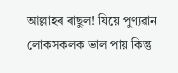আল্লাহৰ ৰাছুল! যিয়ে পুণ্যৱান লোকসকলক ভাল পায় কিন্তু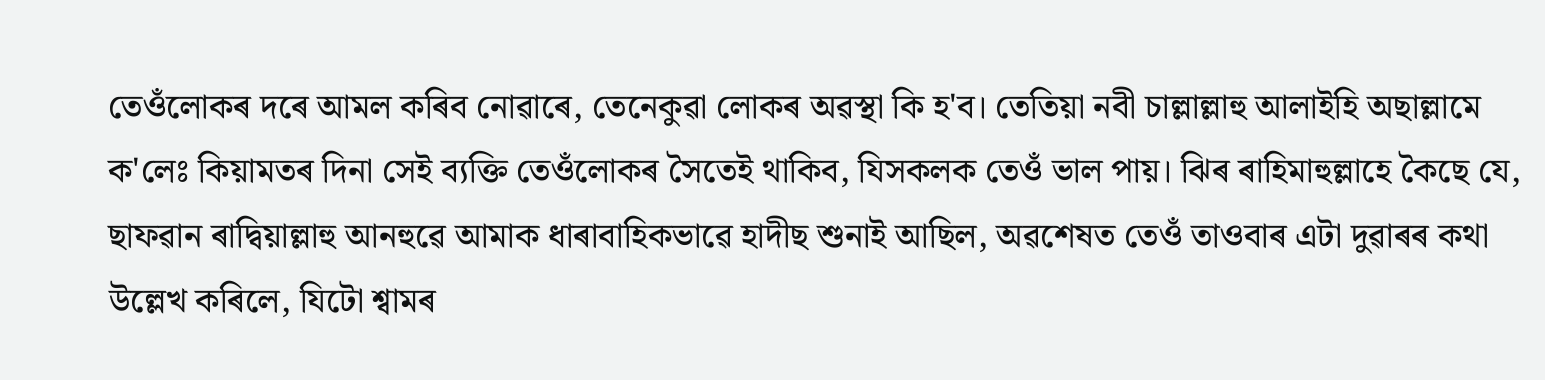তেওঁলোকৰ দৰে আমল কৰিব নোৱাৰে, তেনেকুৱা লোকৰ অৱস্থা কি হ'ব। তেতিয়া নবী চাল্লাল্লাহু আলাইহি অছাল্লামে ক'লেঃ কিয়ামতৰ দিনা সেই ব্যক্তি তেওঁলোকৰ সৈতেই থাকিব, যিসকলক তেওঁ ভাল পায়। ঝিৰ ৰাহিমাহুল্লাহে কৈছে যে, ছাফৱান ৰাদ্বিয়াল্লাহু আনহুৱে আমাক ধাৰাবাহিকভাৱে হাদীছ শুনাই আছিল, অৱশেষত তেওঁ তাওবাৰ এটা দুৱাৰৰ কথা উল্লেখ কৰিলে, যিটো শ্বামৰ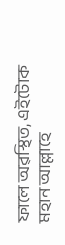ফালে অৱস্থিত, এইটোক মহান আল্লাহে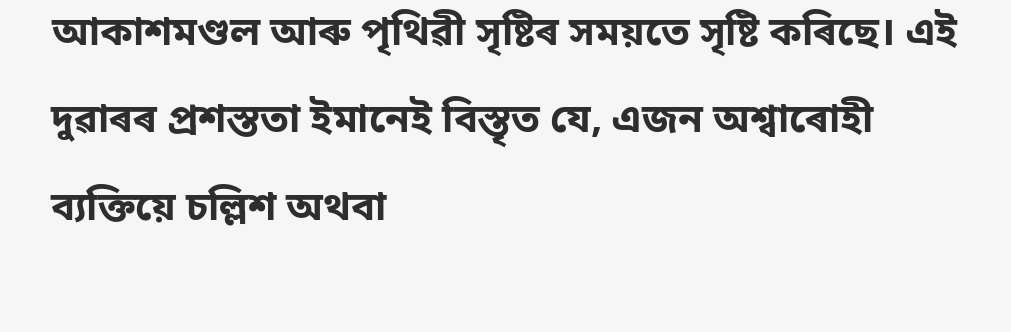আকাশমণ্ডল আৰু পৃথিৱী সৃষ্টিৰ সময়তে সৃষ্টি কৰিছে। এই দুৱাৰৰ প্ৰশস্ততা ইমানেই বিস্তৃত যে, এজন অশ্বাৰোহী ব্যক্তিয়ে চল্লিশ অথবা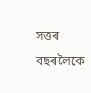সত্তৰ বছৰলৈকে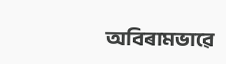অবিৰামভাৱে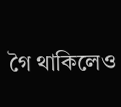গৈ থাকিলেও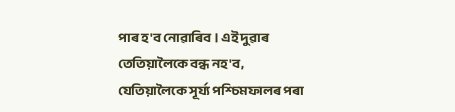পাৰ হ'ব নোৱাৰিব। এই দুৱাৰ তেতিয়ালৈকে বন্ধ নহ'ব, যেতিয়ালৈকে সূৰ্য্য পশ্চিমফালৰ পৰা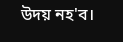উদয় নহ'ব।